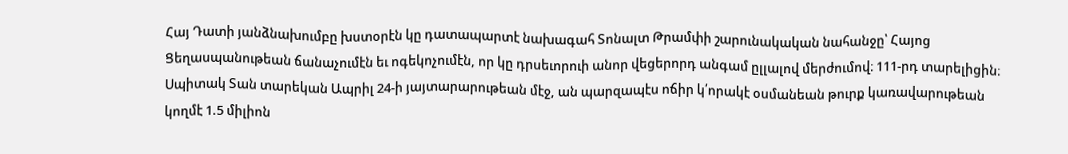Հայ Դատի յանձնախումբը խստօրէն կը դատապարտէ նախագահ Տոնալտ Թրամփի շարունակական նահանջը՝ Հայոց Ցեղասպանութեան ճանաչումէն եւ ոգեկոչումէն, որ կը դրսեւորուի անոր վեցերորդ անգամ ըլլալով մերժումով։ 111-րդ տարելիցին։
Սպիտակ Տան տարեկան Ապրիլ 24-ի յայտարարութեան մէջ, ան պարզապէս ոճիր կ՛որակէ օսմանեան թուրք կառավարութեան կողմէ 1.5 միլիոն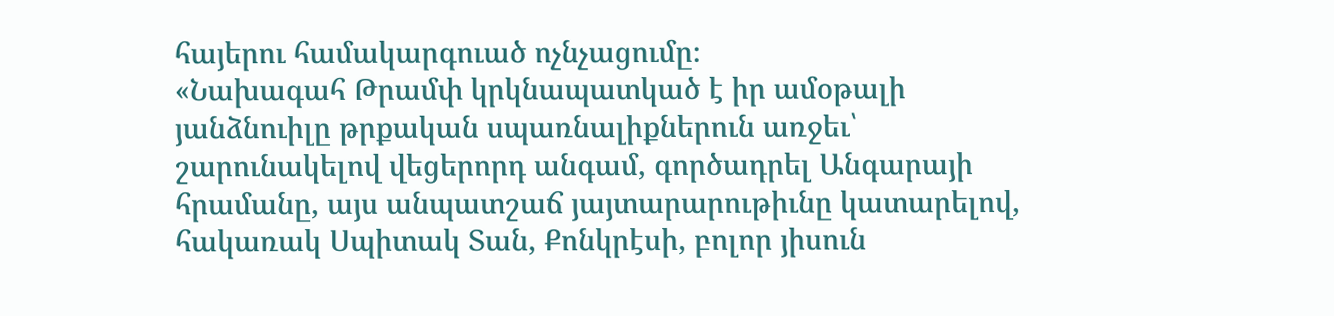հայերու համակարգուած ոչնչացումը։
«Նախագահ Թրամփ կրկնապատկած է իր ամօթալի յանձնուիլը թրքական սպառնալիքներուն առջեւ՝ շարունակելով վեցերորդ անգամ, գործադրել Անգարայի հրամանը, այս անպատշաճ յայտարարութիւնը կատարելով, հակառակ Սպիտակ Տան, Քոնկրէսի, բոլոր յիսուն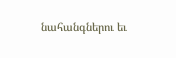նահանգներու եւ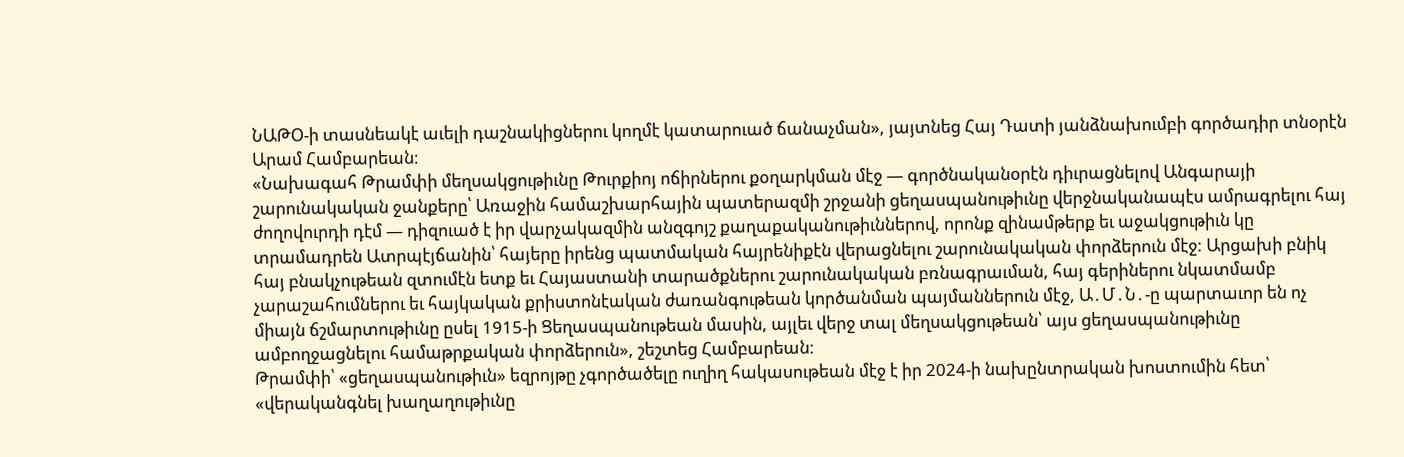ՆԱԹՕ-ի տասնեակէ աւելի դաշնակիցներու կողմէ կատարուած ճանաչման», յայտնեց Հայ Դատի յանձնախումբի գործադիր տնօրէն Արամ Համբարեան։
«Նախագահ Թրամփի մեղսակցութիւնը Թուրքիոյ ոճիրներու քօղարկման մէջ — գործնականօրէն դիւրացնելով Անգարայի շարունակական ջանքերը՝ Առաջին համաշխարհային պատերազմի շրջանի ցեղասպանութիւնը վերջնականապէս ամրագրելու հայ ժողովուրդի դէմ — դիզուած է իր վարչակազմին անզգոյշ քաղաքականութիւններով, որոնք զինամթերք եւ աջակցութիւն կը տրամադրեն Ատրպէյճանին՝ հայերը իրենց պատմական հայրենիքէն վերացնելու շարունակական փորձերուն մէջ: Արցախի բնիկ հայ բնակչութեան զտումէն ետք եւ Հայաստանի տարածքներու շարունակական բռնագրաւման, հայ գերիներու նկատմամբ չարաշահումներու եւ հայկական քրիստոնէական ժառանգութեան կործանման պայմաններուն մէջ, Ա․Մ․Ն․-ը պարտաւոր են ոչ միայն ճշմարտութիւնը ըսել 1915-ի Ցեղասպանութեան մասին, այլեւ վերջ տալ մեղսակցութեան՝ այս ցեղասպանութիւնը ամբողջացնելու համաթրքական փորձերուն», շեշտեց Համբարեան։
Թրամփի՝ «ցեղասպանութիւն» եզրոյթը չգործածելը ուղիղ հակասութեան մէջ է իր 2024-ի նախընտրական խոստումին հետ՝ «վերականգնել խաղաղութիւնը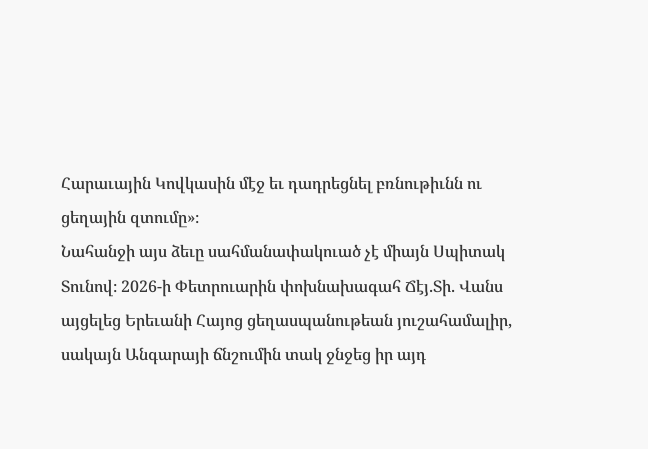Հարաւային Կովկասին մէջ եւ դադրեցնել բռնութիւնն ու ցեղային զտումը»։
Նահանջի այս ձեւը սահմանափակուած չէ միայն Սպիտակ Տունով։ 2026-ի Փետրուարին փոխնախագահ Ճէյ.Տի. Վանս այցելեց Երեւանի Հայոց ցեղասպանութեան յուշահամալիր, սակայն Անգարայի ճնշումին տակ ջնջեց իր այդ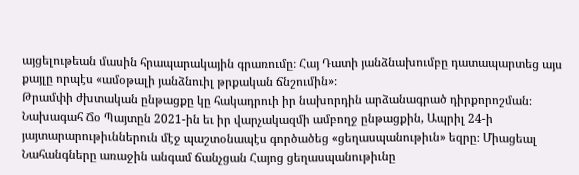այցելութեան մասին հրապարակային գրառումը։ Հայ Դատի յանձնախումբը դատապարտեց այս քայլը որպէս «ամօթալի յանձնուիլ թրքական ճնշումին»։
Թրամփի ժխտական ընթացքը կը հակադրուի իր նախորդին արձանագրած դիրքորոշման։ Նախագահ Ճօ Պայտըն 2021-ին եւ իր վարչակազմի ամբողջ ընթացքին, Ապրիլ 24-ի յայտարարութիւններուն մէջ պաշտօնապէս գործածեց «ցեղասպանութիւն» եզրը։ Միացեալ Նահանգները առաջին անգամ ճանչցան Հայոց ցեղասպանութիւնը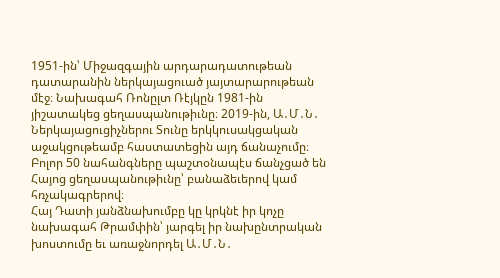1951-ին՝ Միջազգային արդարադատութեան դատարանին ներկայացուած յայտարարութեան մէջ։ Նախագահ Ռոնըլտ Ռէյկըն 1981-ին յիշատակեց ցեղասպանութիւնը։ 2019-ին, Ա․Մ․Ն․ Ներկայացուցիչներու Տունը երկկուսակցական աջակցութեամբ հաստատեցին այդ ճանաչումը։ Բոլոր 50 նահանգները պաշտօնապէս ճանչցած են Հայոց ցեղասպանութիւնը՝ բանաձեւերով կամ հռչակագրերով։
Հայ Դատի յանձնախումբը կը կրկնէ իր կոչը նախագահ Թրամփին՝ յարգել իր նախընտրական խոստումը եւ առաջնորդել Ա․Մ․Ն․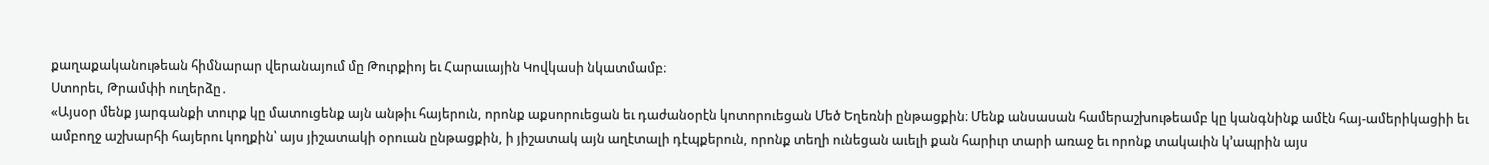քաղաքականութեան հիմնարար վերանայում մը Թուրքիոյ եւ Հարաւային Կովկասի նկատմամբ։
Ստորեւ, Թրամփի ուղերձը․
«Այսօր մենք յարգանքի տուրք կը մատուցենք այն անթիւ հայերուն, որոնք աքսորուեցան եւ դաժանօրէն կոտորուեցան Մեծ Եղեռնի ընթացքին։ Մենք անսասան համերաշխութեամբ կը կանգնինք ամէն հայ-ամերիկացիի եւ ամբողջ աշխարհի հայերու կողքին՝ այս յիշատակի օրուան ընթացքին, ի յիշատակ այն աղէտալի դէպքերուն, որոնք տեղի ունեցան աւելի քան հարիւր տարի առաջ եւ որոնք տակաւին կ’ապրին այս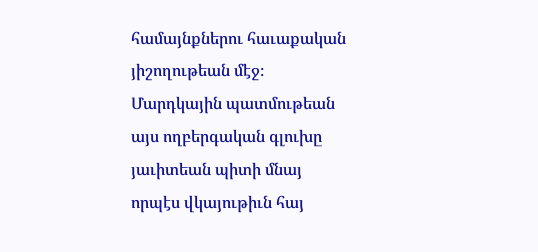համայնքներու հաւաքական յիշողութեան մէջ։
Մարդկային պատմութեան այս ողբերգական գլուխը յաւիտեան պիտի մնայ որպէս վկայութիւն հայ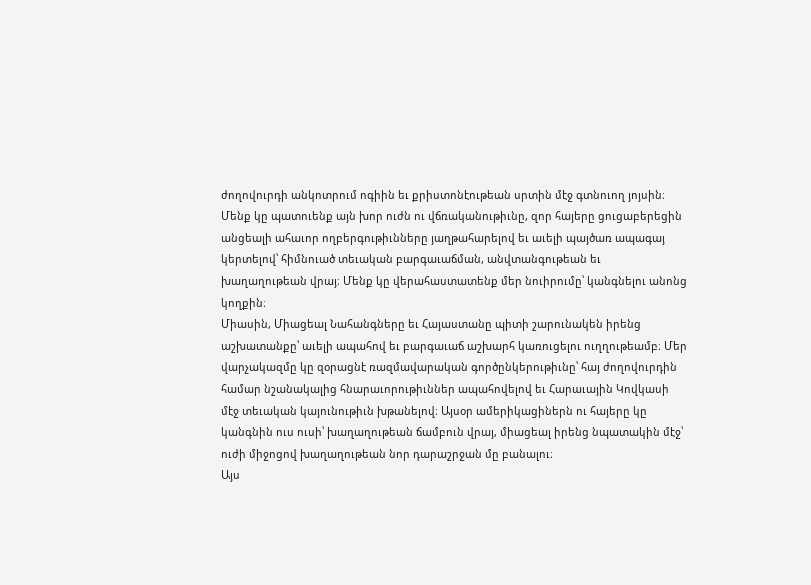ժողովուրդի անկոտրում ոգիին եւ քրիստոնէութեան սրտին մէջ գտնուող յոյսին։ Մենք կը պատուենք այն խոր ուժն ու վճռականութիւնը, զոր հայերը ցուցաբերեցին անցեալի ահաւոր ողբերգութիւնները յաղթահարելով եւ աւելի պայծառ ապագայ կերտելով՝ հիմնուած տեւական բարգաւաճման, անվտանգութեան եւ խաղաղութեան վրայ։ Մենք կը վերահաստատենք մեր նուիրումը՝ կանգնելու անոնց կողքին։
Միասին, Միացեալ Նահանգները եւ Հայաստանը պիտի շարունակեն իրենց աշխատանքը՝ աւելի ապահով եւ բարգաւաճ աշխարհ կառուցելու ուղղութեամբ։ Մեր վարչակազմը կը զօրացնէ ռազմավարական գործընկերութիւնը՝ հայ ժողովուրդին համար նշանակալից հնարաւորութիւններ ապահովելով եւ Հարաւային Կովկասի մէջ տեւական կայունութիւն խթանելով։ Այսօր ամերիկացիներն ու հայերը կը կանգնին ուս ուսի՝ խաղաղութեան ճամբուն վրայ, միացեալ իրենց նպատակին մէջ՝ ուժի միջոցով խաղաղութեան նոր դարաշրջան մը բանալու։
Այս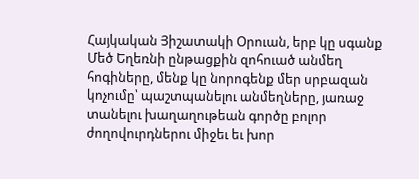Հայկական Յիշատակի Օրուան, երբ կը սգանք Մեծ Եղեռնի ընթացքին զոհուած անմեղ հոգիները, մենք կը նորոգենք մեր սրբազան կոչումը՝ պաշտպանելու անմեղները, յառաջ տանելու խաղաղութեան գործը բոլոր ժողովուրդներու միջեւ եւ խոր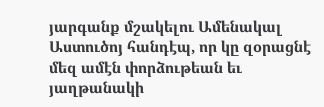յարգանք մշակելու Ամենակալ Աստուծոյ հանդէպ, որ կը զօրացնէ մեզ ամէն փորձութեան եւ յաղթանակի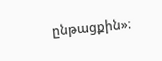ընթացքին»։